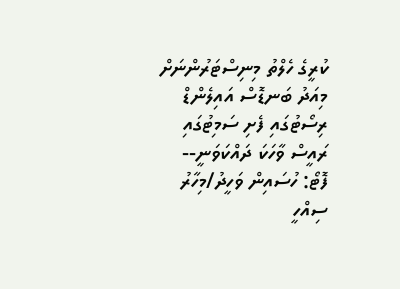ކުރީގެ ހެލްތު މިނިސްޓަރުންނަށް މިއަދު ބަނޑޮސް އައިލެންޑް ރިސޯޓުގައި ފެށި ސަމިޓުގައި ރައީސް ވާހަކަ ދައްކަވަނީ-- ފޮޓޯ: ހުސައިން ވަހީދު/މިހާރު
ސިއްހީ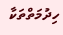ހިދުމަތްތަކާ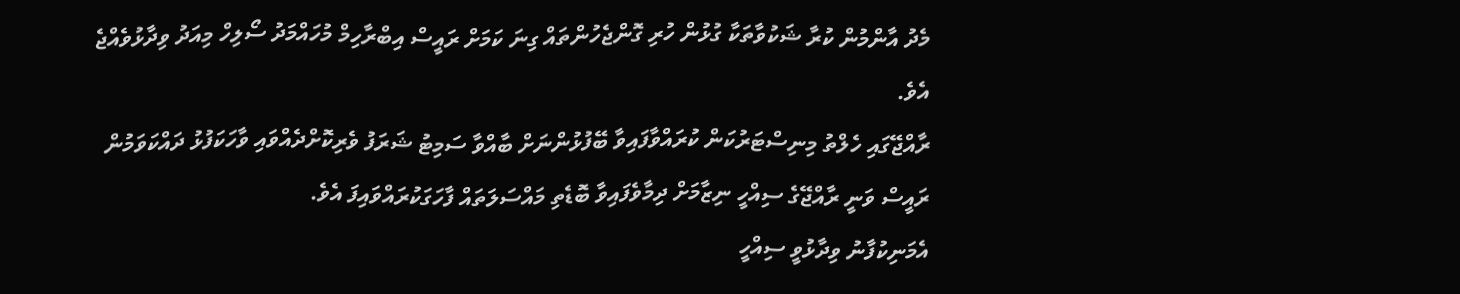މެދު އާންމުން ކުރާ ޝަކުވާތަކާ ގުޅުން ހުރި ގޮންޖެހުންތައް ގިނަ ކަމަށް ރައީސް އިބްރާހިމް މުހައްމަދު ސޯލިހް މިއަދު ވިދާޅުވެއްޖެ އެވެ.
ރާއްޖޭގައި ހެލްތު މިނިސްޓަރުކަން ކުރައްވާފައިވާ ބޭފުޅުންނަށް ބާއްވާ ސަމިޓު ޝަރަފު ވެރިކޮށްދެއްވައި ވާހަކަފުޅު ދައްކަވަމުން ރައީސް ވަނީ ރާއްޖޭގެ ސިއްހީ ނިޒާމަށް ދިމާވެފައިވާ ބޮޑެތި މައްސަލަތައް ފާހަގަކުރައްވައިފަ އެވެ.
އެމަނިކުފާނު ވިދާޅުވީ ސިއްހީ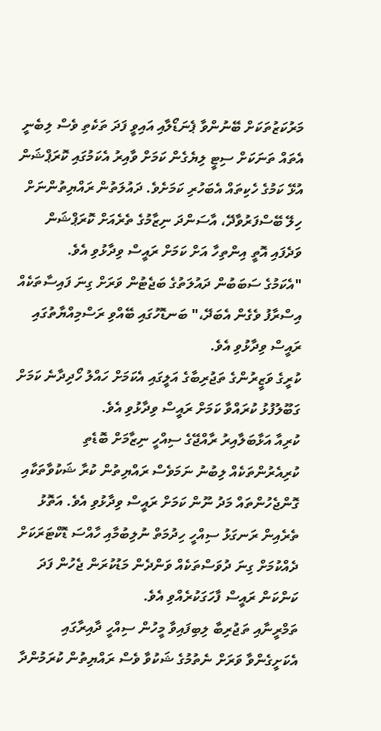މަރުކަޒުތަކަށް ބޭނުންވާ ޕެނަޑޯލާއި އައިވީ ފަދަ ތަކެތި ވެސް ލިބެނީ އެތައް ތަނަކަށް ސިޓީ ލިޔެގެން ކަމަށް ވާއިރު އެކަމުގައި ކޮރަޕްޝަން އުޅޭ ކަމުގެ ހެކިތައް އެބަހުރި ކަމަށެވެ. ދައުލަތުން ރައްޔިތުންނަށް ހިލޭ ބޭސްފަރުވާދޭ، އާސަންދަ ނިޒާމުގެ ތެރެއަށް ކޮރަޕްޝަން ވަދެފައި އޮތީ އިންތިހާ އަށް ކަމަށް ރައީސް ވިދާޅުވި އެވެ.
"އެކަމުގެ ސަބަބުން ދައުލަތުގެ ބަޖެޓުން ވަރަށް ގިނަ ފައިސާތަކެއް އިސްރާފު ވެގެން އެބަދޭ،" ބަނޑޮހުގައި ބޭއްވި ރަސްމިއްޔާތުގައި ރައީސް ވިދާޅުވި އެވެ.
ކުރީގެ ވަޒީރުންގެ ތަޖުރިބާގެ އަލީގައި އެކަމަށް ހައްލު ހޯދިދާނެ ކަމަށް ގަބޫލުފުޅު ކުރައްވާ ކަމަށް ރައީސް ވިދާޅުވި އެވެ.
ކުރިއާ އަޅާބަލާއިރު ރާއްޖޭގެ ސިއްހީ ނިޒާމަށް ބޮޑެތި ކުރިއެރުންތަކެއް ލިބުނު ނަމަވެސް ރައްޔިތުން ކުރާ ޝަކުވާތަކާއި ގޮންޖެހުންތައް މަދު ނޫން ކަމަށް ރައީސް ވިދާޅުވި އެވެ. އަތޮޅު ތެރެއިން ރަނގަޅު ސިއްހީ ހިދުމަތް ނުލިބުމާއި ހާއްސަ ޑޮކްޓަރަކަށް ދެއްކުމަށް ގިނަ ދުވަސްތަކެއް ވަންދެން މަޑުކުރަން ޖެހުން ފަދަ ކަންކަން ރައީސް ފާހަގަކުރެއްވި އެވެ.
ތަމްރީނާއި ތަޖުރިބާ ލިބިފައިވާ މީހުން ސިއްހީ ދާއިރާގައި އެކަށީގެންވާ ވަރަށް ނެތުމުގެ ޝަކުވާ ވެސް ރައްޔިތުން ކުރަމުންދާ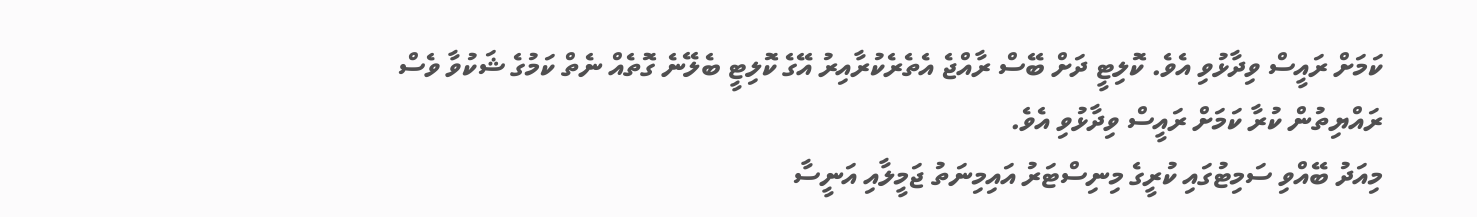ކަމަށް ރައީސް ވިދާޅުވި އެވެ. ކޮލިޓީ ދަށް ބޭސް ރާއްޖެ އެތެރެކުރާއިރު އޭގެ ކޮލިޓީ ބެލޭނެ ގޮތެއް ނެތް ކަމުގެ ޝަކުވާ ވެސް ރައްޔިތުން ކުރާ ކަމަށް ރައީސް ވިދާޅުވި އެވެ.
މިއަދު ބޭއްވި ސަމިޓުގައި ކުރީގެ މިނިސްޓަރު އައިމިނަތު ޖަމީލާއި އަނީސާ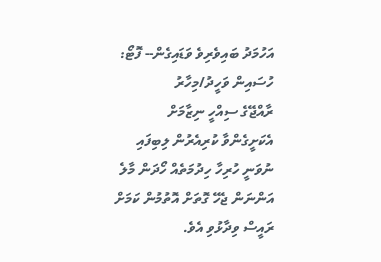އަހުމަދު ބައިވެރިވެ ވަޑައިގެން-- ފޮޓޯ: ހުސައިން ވަހީދު/މިހާރު
ރާއްޖޭގެ ސިއްހީ ނިޒާމަށް އެކަށީގެންވާ ކުރިއެރުން ލިބިފައި ނުވަނީ ހުރިހާ ހިދުމަތެއް ހޯދަން މާލެ އަންނަން ޖެހޭ ގޮތަށް އޮތުމުން ކަމަށް ރައީސް ވިދާޅުވި އެވެ.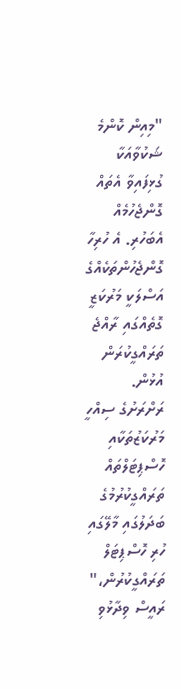"މިއިން ކޮންމެ ޝަކުވާއަކާ ގުޅިފައިވާ އެތައް ގޮންޖެހުމެއް އެބަހުރި. އެ ހުރިހާ ގޮންޖެހުންތަކެއްގެ އަސްލަކީ މަރުކަޒީ ގޮތެއްގައި ރާއްޖެ ތަރައްގީކުރަން އުޅުން. ރަށްރަށުގެ ސިއްހީ މަރުކަޒުތަކާއި ހޮސްޕިޓަލްތައް ތަރައްގީކުރުމުގެ ބަދަލުގައި މާލޭގައި ހުރި ހޮސްޕިޓަލް ތަރައްގީކުރުން،" ރައީސް ވިދާޅުވި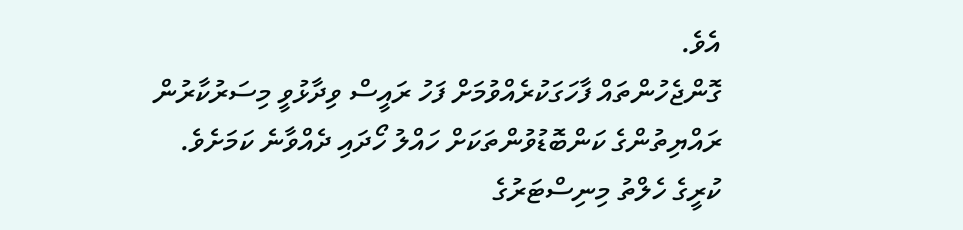އެވެ.
ގޮންޖެހުންތައް ފާހަގަކުރެއްވުމަށް ފަހު ރައީސް ވިދާޅުވީ މިސަރުކާރުން ރައްޔިތުންގެ ކަންބޮޑުވުންތަކަށް ހައްލު ހޯދައި ދެއްވާނެ ކަމަށެވެ.
ކުރީގެ ހެލްތު މިނިސްޓަރުގެ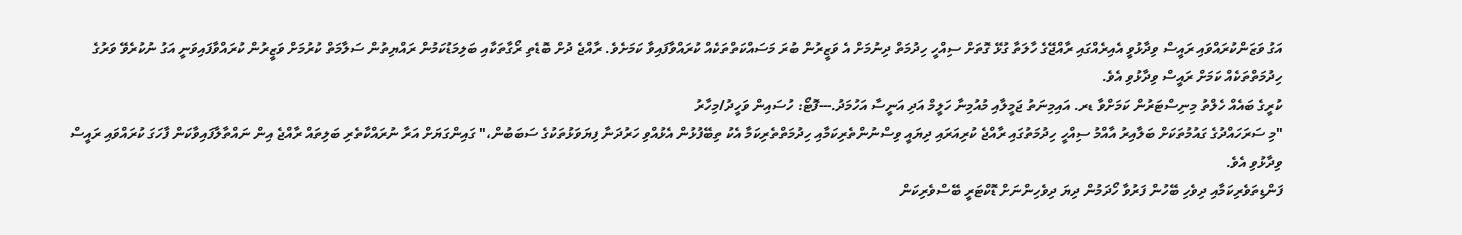އަގު ވަޒަންކުރައްވައި ރައީސް ވިދާޅުވީ އެއިރެއްގައި ރާއްޖޭގެ ހާލަތާ ގުޅޭ ގޮތަށް ސިއްހީ ހިދުމަތް ދިނުމަށް އެ ވަޒީރުން ބުރަ މަސައްކަތްތަކެއް ކުރައްވާފައިވާ ކަމަށެވެ. ރާއްޖެ ދުށް ބޮޑެތި ރޯގާތަކާއި ބަލިމަޑުކަމުން ރައްޔިތުން ސަލާމަތް ކުރުމަށް ވަޒީރުން ކުރައްވާފައިވަނީ އަގު ނުކުރެވޭ ވަރުގެ ހިދުމަތްތަކެއް ކަމަށް ރައީސް ވިދާޅުވި އެވެ.
ކުރީގެ ބައެއް ހެލްތު މިނިސްޓަރުން ކަމަށްވާ ޑރ. އައިމިނަތު ޖަމީލާއި މުއުމިނާ ހަލީމް އަދި އަނީސާ އަހުމަދު.---ފޮޓޯ: ހުސައިން ވަހީދު/މިހާރު
"މި ސަރަހައްދުގެ ގައުމުތަކަށް ބަލާއިރު އާއްމު ސިއްހީ ހިދުމަތުގައި ރާއްޖެ ކުރިއަރައި ދިޔައީ ވިސްނުންތެރިކަމާއި ހިދުމަތްތެރިކަމާ އެކު ތިބޭފުޅުން އެޅުއްވި ހަރުދަނާ ފިޔަވަޅުތަކުގެ ސަބަބުން،" ގައިންގަޔަށް އަރާ ނުރައްކާތެރި ބަލިތައް ރާއްޖެ އިން ނައްތާލާފައިވާކަން ފާހަގަ ކުރައްވައި ރައީސް ވިދާޅުވި އެވެ.
ފަންޑިތަވެރިކަމާއި ދިވެހި ބޭހުން ފަރުވާ ހޯދަމުން ދިޔަ ދިވެހިންނަށް ޑޮކްޓަރީ ބޭސްވެރިކަން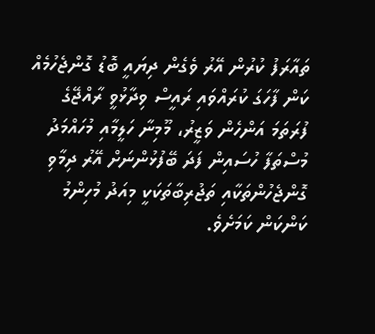ތައާރަފު ކުރުން އޭރު ވެގެން ދިޔައީ ބޮޑު ގޮންޖެހުމެއް ކަން ފާހަގަ ކުރައްވައި ރައީސް ވިދާޅުވީ ރާއްޖޭގެ ފުރަތަމަ އަންހެން ވަޒީރު، މޫމިނާ ހަލީމާއި މުހައްމަދު މުސްތަފާ ހުސައިން ފަދަ ބޭފުޅުންނަށް އޭރު ދިމާވި ގޮންޖެހުންތަކާއި ތަޖުރިބާތަކަކީ މިއަދު މުހިންމު ކަންކަން ކަމަށެވެ.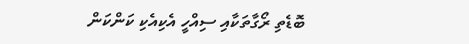ބޮޑެތި ރޯގާތަކާއި ސިއްހީ އެކިއެކި ކަންކަން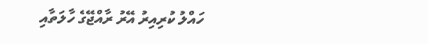ހައްލު ކުރިއިރު އޭރު ރާއްޖޭގެ ހާލަތާއި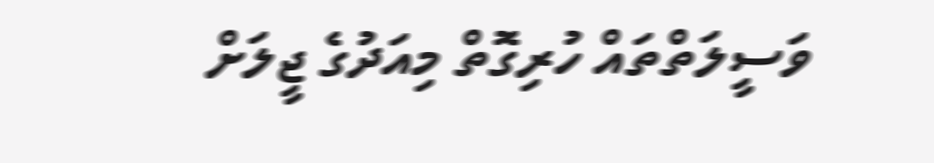ވަސީލަތްތައް ހުރިގޮތް މިއަދުގެ ޖީލަށް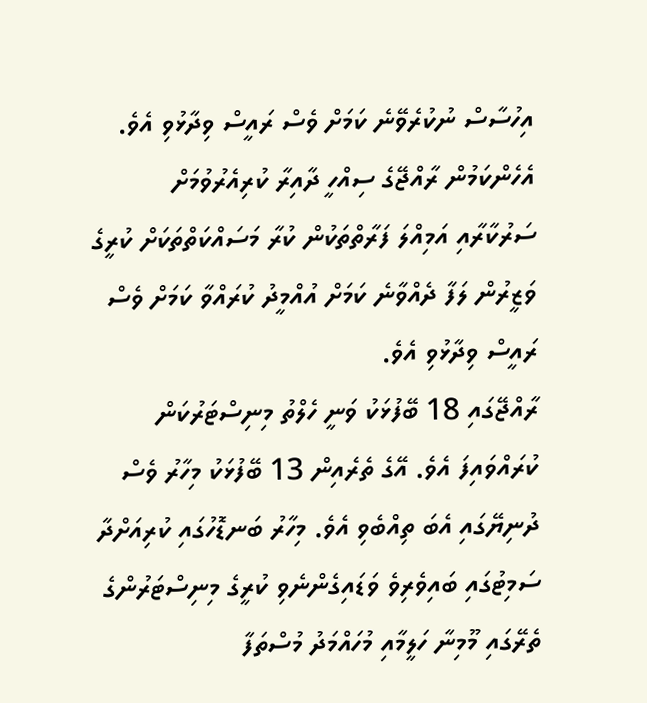އިހުސާސް ނުކުރެވޭނެ ކަމަށް ވެސް ރައީސް ވިދާޅުވި އެވެ. އެހެންކަމުން ރާއްޖޭގެ ސިއްހީ ދާއިރާ ކުރިއެރުވުމަށް ސަރުކާރާއި އަމިއްލަ ފަރާތްތަކުން ކުރާ މަސައްކަތްތަކަށް ކުރީގެ ވަޒީރުން ލަފާ ދެއްވާނެ ކަމަށް އުއްމީދު ކުރައްވާ ކަމަށް ވެސް ރައީސް ވިދާޅުވި އެވެ.
ރާއްޖޭގައި 18 ބޭފުޅަކު ވަނީ ހެލްތު މިނިސްޓަރުކަން ކުރައްވައިފަ އެވެ. އޭގެ ތެރެއިން 13 ބޭފުޅަކު މިހާރު ވެސް ދުނިޔޭގައި އެބަ ތިއްބެވި އެވެ. މިހާރު ބަނޑޮހުގައި ކުރިއަށްދާ ސަމިޓުގައި ބައިވެރިވެ ވަޑައިގެންނެވި ކުރީގެ މިނިސްޓަރުންގެ ތެރޭގައި މޫމިނާ ހަލީމާއި މުހައްމަދު މުސްތަފާ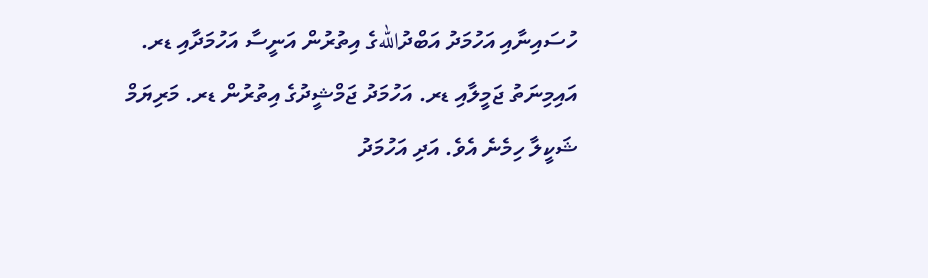ހުސައިނާއި އަހުމަދު އަބްދުاللهގެ އިތުރުން އަނީސާ އަހުމަދާއި ޑރ. އައިމިނަތު ޖަމީލާއި ޑރ. އަހުމަދު ޖަމްޝީދުގެ އިތުރުން ޑރ. މަރިޔަމް ޝަކީލާ ހިމެނެ އެވެ. އަދި އަހުމަދު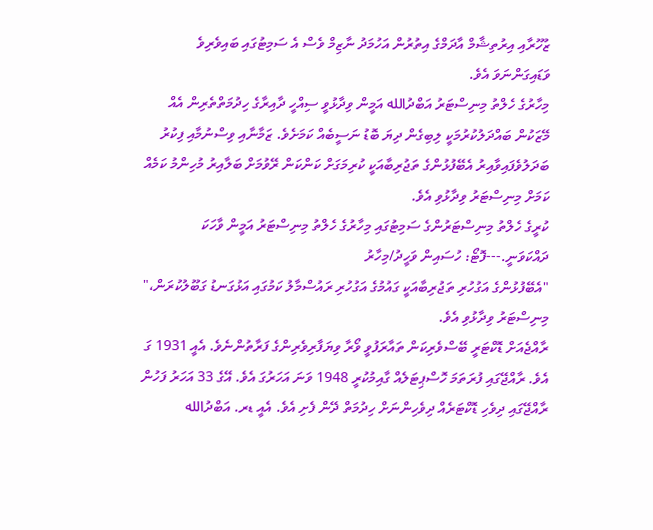ޒުހޫރާއި އިރުތިޝާމް އާދަމްގެ އިތުރުން އަހުމަދު ނާޒިމް ވެސް އެ ސަމިޓުގައި ބައިވެރިވެ ވަޑައިގަންނަވަ އެވެ.
މިހާރުގެ ހެލްތު މިނިސްޓަރު އަބްދުالله އަމީން ވިދާޅުވީ ސިއްހީ ދާއިރާގެ ހިދުމަތްތެރިން އެއް މޭޒަކުން ބައްދަލުކުރުމަކީ ލިބިގެން ދިޔަ ބޮޑު ނަސީބެއް ކަމަށެވެ. ޒަމާނާއި ވިސްނުމާއި ފިކުރު ބަދަލުވެފައިވާއިރު އެބޭފުޅުންގެ ތަޖުރިބާއަކީ ކުރިމަގަށް ކަންކަން ރޭވުމަށް ބަލާއިރު މުހިންމު ކަމެއް ކަމަށް މިނިސްޓަރު ވިދާޅުވި އެވެ.
ކުރީގެ ހެލްތު މިނިސްޓަރުންގެ ސަމިޓުގައި މިހާރުގެ ހެލްތު މިނިސްޓަރު އަމީން ވާހަކަ ދައްކަވަނީ.---ފޮޓޯ: ހުސައިން ވަހީދު/މިހާރު
"އެބޭފުޅުންގެ އަގުހުރި ތަޖުރިބާއަކީ ގައުމުގެ އަގުހުރި ރައުސްމާލު ކަމުގައި އަޅުގަނޑު ގަބޫލުކުރަން،" މިނިސްޓަރު ވިދާޅުވި އެވެ.
ރާއްޖެއަށް ޑޮކްޓަރީ ބޭސްވެރިކަން ތައާރަފުވީ ވޯރާ ވިޔަފާރިވެރިންގެ ފަރާތުންނެވެ. އެއީ 1931 ގަ އެވެ. ރާއްޖޭގައި ފުރަތަމަ ހޮސްޕިޓަލެއް ގާއިމުކުރީ 1948 ވަނަ އަހަރުގަ އެވެ. އޭގެ 33 އަހަރު ފަހުން ރާއްޖޭގައި ދިވެހި ޑޮކްޓަރެއް ދިވެހިންނަށް ހިދުމަތް ދޭން ފެށި އެވެ. އެއީ ޑރ. އަބްދުالله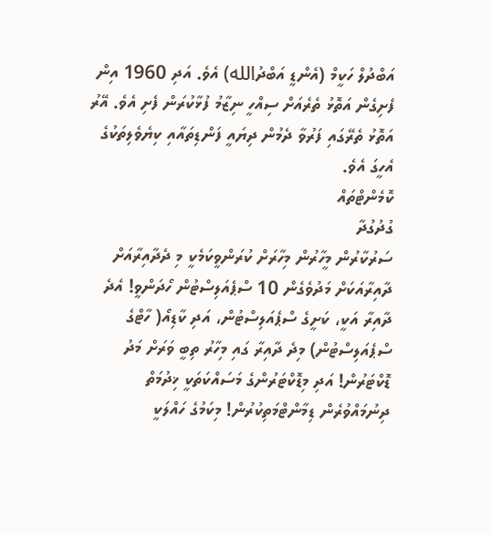އަބްދުލް ހަކީމް (އެންޑީ އަބްދުالله) އެވެ. އަދި 1960 އިން ފެށިގެން އަތޮޅު ތެރެއަށް ސިއްހީ ނިޒާމު ފުޅާކުރަން ފެށި އެވެ. އޭރު އަތޮޅު ތެރޭގައި ފަރުވާ ދެމުން ދިޔައީ ފަންޑިތައާއި ކިޔެވެލިތަކުގެ އެހީގަ އެވެ.
ކޮމެންޓްތައް
ގުދުގުދާ
ސަރުކާރުން މީހާރުން މިހާރަށް ކުރަންވީކަމެކީ މި ދެދާއިރާއަށް ދާއިރާއަކަށް މަދުވެގެން 10 ސްޕެއަލިސްޓުން ހޯދަންވީ! އެދެ ދާއިރާ އަކީ، ކަށީގެ ސްޕެއަލިސްޓުން، އަދި ކާޑިއޯ( ހާޓްގެ ސްޕެއަލިސްޓުން) މިދެ ދާއިރާ ގައި މިހާރު ތިބީ ވަރަށް މަދު ޑޮކްޓަރުން! އަދި މިޑޮކްޓަރުންގެ މަސައްކަތަކީ ޚިދުމަތް ދިނުމައްވުރެން ޑިމާންޓްމަތިކުރުން! މިކަމުގެ ހައްލަކީ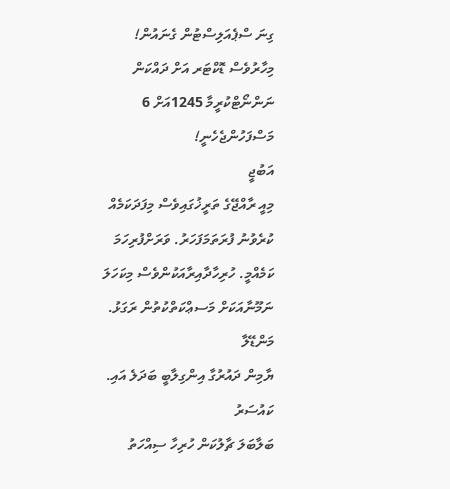ގިނަ ސްޕެއަލިސްޓުން ގެނައުން! މިހާރުވެސް ޑޮކްޓަރ އަށް ދައްކަން ނަންނޯޓްކުރީމާ 1245އަށް 6 މަސްފަހުންޖެހެނީ!
އަބުޖީ
މިއީ ރާއްޖޭގެ ތަރީޚުގައިވެސް މިފަދަކަމެއް ކުރެވުނު ފުރަތަމަފަހަރު. ވަރަށްފުރިހަމަ ކަމެއްމީ. ހުރިހާދާއިރާއަކުންވެސް މިކަހަލަ ނަމޫނާއަކަށް މަސޢްކަތްކުތުން ރަގަޅު.
މަންޑޭލާ
ޔާމިން ދައުރުގާ އިންގިލާބީ ބަދަލެ އައި.
ކައުސަރު
ބަލާބަލަ ޗާލުކަން ހުރިހާ ސިއްހަތު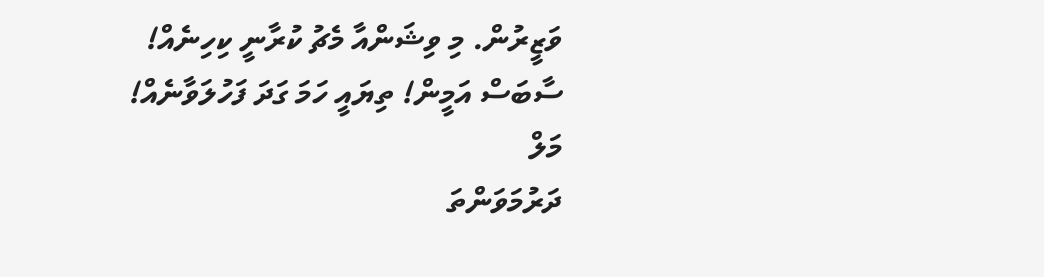ވަޒީރުން. މި ވިޝަންއާ މެޗު ކުރާނީ ކިހިނެއް! ސާބަސް އަމީން! ތިޔައީ ހަމަ ގަދަ ފަހުލަވާނެއް!
މަލް
ދަރުމަވަންތަ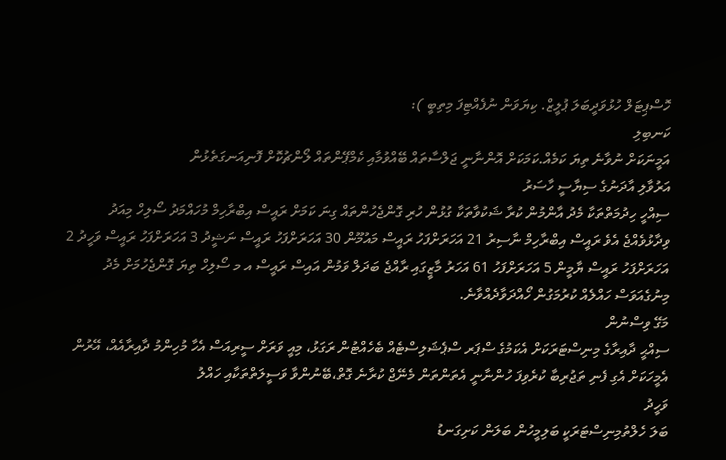ހޮސްޕިޓަލް ހުޅުވަދީބަލަ ޕުލީޒް. ކިޔަވަން ނުފެއްޓިފަ މިތިބީ ):
ކަނބިލި
އަމީނަކަށް ނުވާނެ ތިޔަ ކަމެއް.ކަމަކަށް އޮންނާނީ ޖަލްސާތައް ބޭއްވުމާއި ކެމްޕޭންތައް ލޯންޗުކޮށް ފޮނިއަނގަތެޅުން
އަރުވާލި އާދަނުގެ ސިޔާސީ ހާސަރު
ސިއްހީ ހިދުމަތްތަކާ މެދު އާންމުން ކުރާ ޝަކުވާތަކާ ގުޅުން ހުރި ގޮންޖެހުންތައް ގިނަ ކަމަށް ރައީސް އިބްރާހިމް މުހައްމަދު ސޯލިހް މިއަދު ވިދާޅުވެއްޖެ އެވެ ރައީސް އިބްރާހިމް ނާސިރު 21 އަހަރަށްފަހު ރައީސް މައުމޫން 30 އަހަރަށްފަހު ރައީސް ނަޝީދު 3 އަހަރަށްފަހު ރައީސް ވަހީދު 2 އަހަރަށްފަހު ރައީސް ޔާމީން 5 އަހަރަށްފަހު 61 އަހަރު މާޒީގައި ރާއްޖެ ބަދަލް ވަމުން އައިސް ރައީސް އ މ ސޯލިހް ތިޔަ ގޮންޖެހުމަށް މެދު މިނުގެއަވަސް ހައްލެއް ކުރުމަގުން ހޯއްދަވާދެއްވާނެ.
މަގޭ ވިސްނުން
ސިއްޙީ ދާއިރާގެ މިނިސްޓަރަކަށް އެކަމުގެ ސްޕަރ ސްޕެޝަލިސްޓެއް ބެހެއްޓުން ރަގަޅު، މިއީ ވަރަށް ސީރިއަސް އެހާ މުހިންމު ދާއިރާއެއް، އޭރުން އެމީހަކަށް އެގި ފެނި ތަޖުރިބާ ކުރެވިފަ ހުންނާނީ އެތަންތަން މެނޭޖް ކުރާނެ ގޮތް،ބޭނުންވާ ވަސީލަތްތަކާއި ހައްލު
ވަހީދު
ބަލަ ހެލްތުމިނިސްޓަރަކީ ބަލިމީހުން ބަލަން ކަށިގަނޑު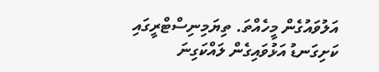އަލުވައުގެން މީހެއްތަ. ތިޔަމިނިސްޓްރީގައި ކަށިގަނޑު އަޅުވައިގެން ލައްކަގިނަ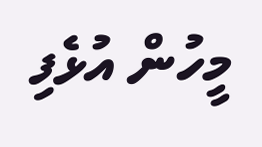މީހުން އުޅެފި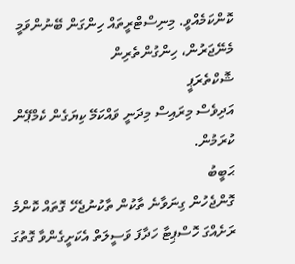ކޮންކަމެއްވީ. މިނިސްޓްރީތައް ހިންގަން ބޭނުންވަމީ މެނޭޖަރުން، ހިންގުންތެރިން
ޝޮކްތެރަޕީ
އަދިވެސް މިރައިސް މިދަނީ ވައްކަމޭ ކިޔަގެން ކެމްޕޭން ކުރަމުން.
ޙަބީބު
ގޮންޖެހުން ގިނަވާނެ ތާކުން ތާކުނުޖެހޭ ގޮތައް ކޮންމެ ރަށެއްގަ ހޮސްޕިޓާ ހަދާފަ ވަސީލަތް އެކަށީގެންވާ ގޮތުގަ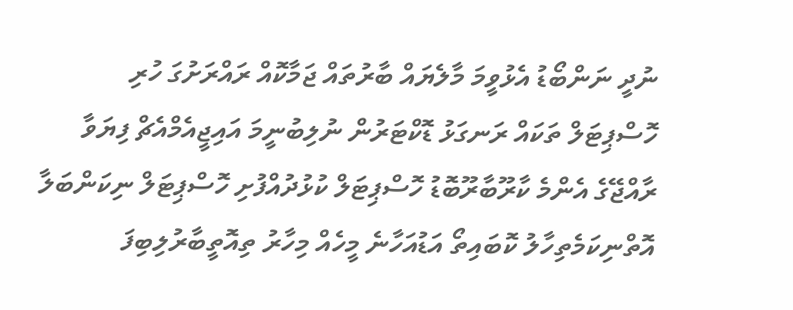ނުދީ ނަންބޯޑު އެޅުވީމަ މާލެޔައް ބާރުތައް ޖަމާކޮއް ރައްރަށުގަ ހުރި ހޮސްޕިޓަލް ތަކައް ރަނގަޅު ޑޮކްޓަރުން ނުލިބުނީމަ އައިޖީއެމްއެޗް ފިޔަވާ ރާއްޖޭގެ އެންމެ ކާރޫބާރޫބޮޑު ހޮސްޕިޓަލް ކުޅުދުއްފުށި ހޮސްޕިޓަލް ނިކަންބަލާ އޮތްނިކަމެތިހާލު ކޮބައިތޯ އަޑުއަހާނެ މީހެއް މިހާރު ތިއޮތީބާރުލިބިފަ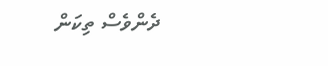ދެންވެސް ތިކަން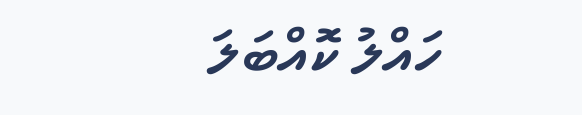ހައްލު ކޮއްބަލަ